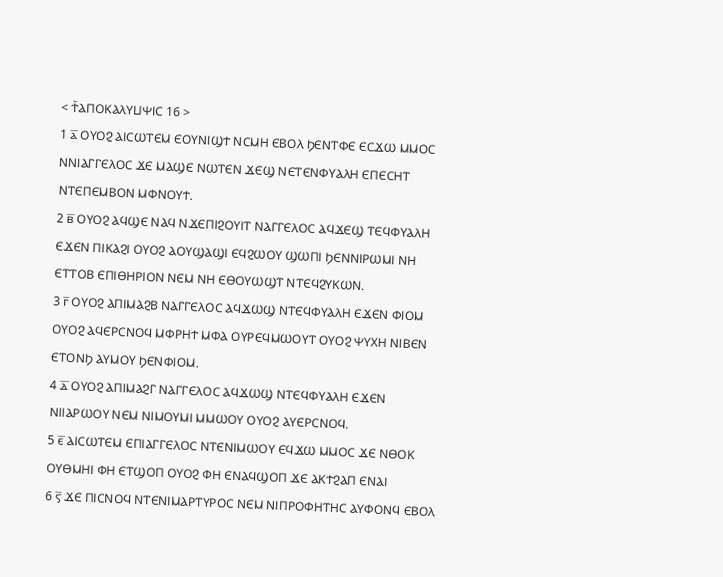< Ϯ⳰ⲀⲠⲞⲔⲀⲖⲨⳘⲮⲒⲤ 16 >
1 ⲁ̅ ⲞⲨⲞϨ ⲀⲒⲤⲰⲦⲈⲘ ⲈⲞⲨⲚⲒϢϮ ⲚⲤⲘⲎ ⲈⲂⲞⲖ ϦⲈⲚⲦⲪⲈ ⲈⲤϪⲰ ⲘⲘⲞⲤ ⲚⲚⲒⲀⲄⲄⲈⲖⲞⲤ ϪⲈ ⲘⲀϢⲈ ⲚⲰⲦⲈⲚ ϪⲈϢ ⲚⲈⲦⲈⲚⲪⲨⲀⲖⲎ ⲈⲠⲈⲤⲎⲦ ⲚⲦⲈⲠⲈⲘⲂⲞⲚ ⲘⲪⲚⲞⲨϮ.
2 ⲃ̅ ⲞⲨⲞϨ ⲀϤϢⲈ ⲚⲀϤ ⲚϪⲈⲠⲒϨⲞⲨⲒⲦ ⲚⲀⲄⲄⲈⲖⲞⲤ ⲀϤϪⲈϢ ⲦⲈϤⲪⲨⲀⲖⲎ ⲈϪⲈⲚ ⲠⲒⲔⲀϨⲒ ⲞⲨⲞϨ ⲀⲞⲨϢⲀϢⲒ ⲈϤϨⲰⲞⲨ ϢⲰⲠⲒ ϦⲈⲚⲚⲒⲢⲰⲘⲒ ⲚⲎ ⲈⲦⲦⲞⲂ ⲈⲠⲒⲐⲎⲢⲒⲞⲚ ⲚⲈⲘ ⲚⲎ ⲈⲐⲞⲨⲰϢⲦ ⲚⲦⲈϤϨⲨⲔⲰⲚ.
3 ⲅ̅ ⲞⲨⲞϨ ⲀⲠⲒⲘⲀϨⲂ ⲚⲀⲄⲄⲈⲖⲞⲤ ⲀϤϪⲰϢ ⲚⲦⲈϤⲪⲨⲀⲖⲎ ⲈϪⲈⲚ ⲪⲒⲞⲘ ⲞⲨⲞϨ ⲀϤⲈⲢⲤⲚⲞϤ ⲘⲪⲢⲎϮ ⲘⲪⲀ ⲞⲨⲢⲈϤⲘⲰⲞⲨⲦ ⲞⲨⲞϨ ⲮⲨⲬⲎ ⲚⲒⲂⲈⲚ ⲈⲦⲞⲚϦ ⲀⲨⲘⲞⲨ ϦⲈⲚⲪⲒⲞⲘ.
4 ⲇ̅ ⲞⲨⲞϨ ⲀⲠⲒⲘⲀϨⲄ ⲚⲀⲄⲄⲈⲖⲞⲤ ⲀϤϪⲰϢ ⲚⲦⲈϤⲪⲨⲀⲖⲎ ⲈϪⲈⲚ ⲚⲒⲒⲀⲢⲰⲞⲨ ⲚⲈⲘ ⲚⲒⲘⲞⲨⲘⲒ ⲘⲘⲰⲞⲨ ⲞⲨⲞϨ ⲀⲨⲈⲢⲤⲚⲞϤ.
5 ⲉ̅ ⲀⲒⲤⲰⲦⲈⲘ ⲈⲠⲒⲀⲄⲄⲈⲖⲞⲤ ⲚⲦⲈⲚⲒⲘⲰⲞⲨ ⲈϤϪⲰ ⲘⲘⲞⲤ ϪⲈ ⲚⲐⲞⲔ ⲞⲨⲐⲘⲎⲒ ⲪⲎ ⲈⲦϢⲞⲠ ⲞⲨⲞϨ ⲪⲎ ⲈⲚⲀϤϢⲞⲠ ϪⲈ ⲀⲔϮϨⲀⲠ ⲈⲚⲀⲒ
6 ⲋ̅ ϪⲈ ⲠⲒⲤⲚⲞϤ ⲚⲦⲈⲚⲒⲘⲀⲢⲦⲨⲢⲞⲤ ⲚⲈⲘ ⲚⲒⲠⲢⲞⲪⲎⲦⲎⲤ ⲀⲨⲪⲞⲚϤ ⲈⲂⲞⲖ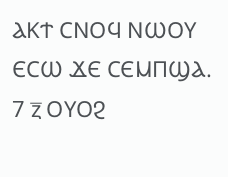ⲀⲔϮ ⲤⲚⲞϤ ⲚⲰⲞⲨ ⲈⲤⲰ ϪⲈ ⲤⲈⲘⲠϢⲀ.
7 ⲍ̅ ⲞⲨⲞϨ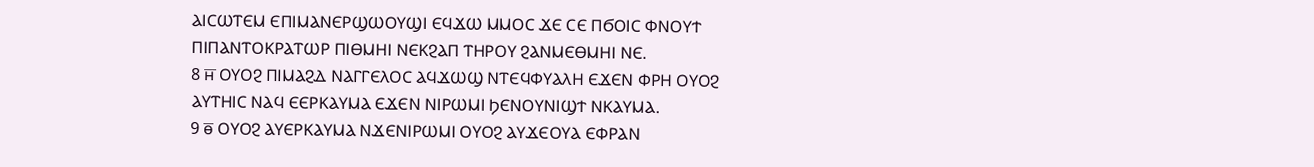ⲀⲒⲤⲰⲦⲈⲘ ⲈⲠⲒⲘⲀⲚⲈⲢϢⲰⲞⲨϢⲒ ⲈϤϪⲰ ⲘⲘⲞⲤ ϪⲈ ⲤⲈ ⲠϬⲞⲒⲤ ⲪⲚⲞⲨϮ ⲠⲒⲠⲀⲚⲦⲞⲔⲢⲀⲦⲰⲢ ⲠⲒⲐⲘⲎⲒ ⲚⲈⲔϨⲀⲠ ⲦⲎⲢⲞⲨ ϨⲀⲚⲘⲈⲐⲘⲎⲒ ⲚⲈ.
8 ⲏ̅ ⲞⲨⲞϨ ⲠⲒⲘⲀϨⲆ ⲚⲀⲄⲄⲈⲖⲞⲤ ⲀϤϪⲰϢ ⲚⲦⲈϤⲪⲨⲀⲖⲎ ⲈϪⲈⲚ ⲪⲢⲎ ⲞⲨⲞϨ ⲀⲨⲦⲎⲒⲤ ⲚⲀϤ ⲈⲈⲢⲔⲀⲨⲘⲀ ⲈϪⲈⲚ ⲚⲒⲢⲰⲘⲒ ϦⲈⲚⲞⲨⲚⲒϢϮ ⲚⲔⲀⲨⲘⲀ.
9 ⲑ̅ ⲞⲨⲞϨ ⲀⲨⲈⲢⲔⲀⲨⲘⲀ ⲚϪⲈⲚⲒⲢⲰⲘⲒ ⲞⲨⲞϨ ⲀⲨϪⲈⲞⲨⲀ ⲈⲪⲢⲀⲚ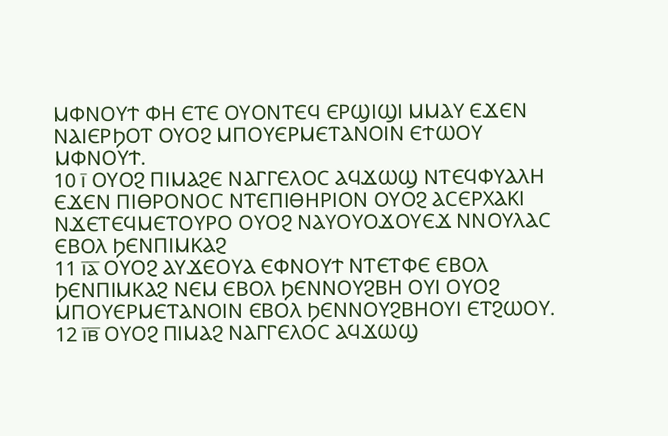ⲘⲪⲚⲞⲨϮ ⲪⲎ ⲈⲦⲈ ⲞⲨⲞⲚⲦⲈϤ ⲈⲢϢⲒϢⲒ ⲘⲘⲀⲨ ⲈϪⲈⲚ ⲚⲀⲒⲈⲢϦⲞⲦ ⲞⲨⲞϨ ⲘⲠⲞⲨⲈⲢⲘⲈⲦⲀⲚⲞⲒⲚ ⲈϮⲰⲞⲨ ⲘⲪⲚⲞⲨϮ.
10 ⲓ̅ ⲞⲨⲞϨ ⲠⲒⲘⲀϨⲈ ⲚⲀⲄⲄⲈⲖⲞⲤ ⲀϤϪⲰϢ ⲚⲦⲈϤⲪⲨⲀⲖⲎ ⲈϪⲈⲚ ⲠⲒⲐⲢⲞⲚⲞⲤ ⲚⲦⲈⲠⲒⲐⲎⲢⲒⲞⲚ ⲞⲨⲞϨ ⲀⲤⲈⲢⲬⲀⲔⲒ ⲚϪⲈⲦⲈϤⲘⲈⲦⲞⲨⲢⲞ ⲞⲨⲞϨ ⲚⲀⲨⲞⲨⲞϪⲞⲨⲈϪ ⲚⲚⲞⲨⲖⲀⲤ ⲈⲂⲞⲖ ϦⲈⲚⲠⲒⲘⲔⲀϨ
11 ⲓ̅ⲁ̅ ⲞⲨⲞϨ ⲀⲨϪⲈⲞⲨⲀ ⲈⲪⲚⲞⲨϮ ⲚⲦⲈⲦⲪⲈ ⲈⲂⲞⲖ ϦⲈⲚⲠⲒⲘⲔⲀϨ ⲚⲈⲘ ⲈⲂⲞⲖ ϦⲈⲚⲚⲞⲨϨⲂⲎ ⲞⲨⲒ ⲞⲨⲞϨ ⲘⲠⲞⲨⲈⲢⲘⲈⲦⲀⲚⲞⲒⲚ ⲈⲂⲞⲖ ϦⲈⲚⲚⲞⲨϨⲂⲎⲞⲨⲒ ⲈⲦϨⲰⲞⲨ.
12 ⲓ̅ⲃ̅ ⲞⲨⲞϨ ⲠⲒⲘⲀϨ ⲚⲀⲄⲄⲈⲖⲞⲤ ⲀϤϪⲰϢ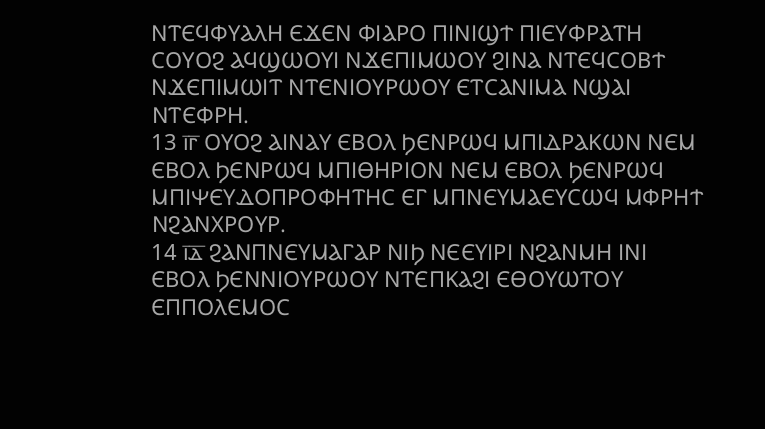ⲚⲦⲈϤⲪⲨⲀⲖⲎ ⲈϪⲈⲚ ⲪⲒⲀⲢⲞ ⲠⲒⲚⲒϢϮ ⲠⲒⲈⲨⲪⲢⲀⲦⲎ ⲤⲞⲨⲞϨ ⲀϤϢⲰⲞⲨⲒ ⲚϪⲈⲠⲒⲘⲰⲞⲨ ϨⲒⲚⲀ ⲚⲦⲈϤⲤⲞⲂϮ ⲚϪⲈⲠⲒⲘⲰⲒⲦ ⲚⲦⲈⲚⲒⲞⲨⲢⲰⲞⲨ ⲈⲦⲤⲀⲚⲒⲘⲀ ⲚϢⲀⲒ ⲚⲦⲈⲪⲢⲎ.
13 ⲓ̅ⲅ̅ ⲞⲨⲞϨ ⲀⲒⲚⲀⲨ ⲈⲂⲞⲖ ϦⲈⲚⲢⲰϤ ⲘⲠⲒⲆⲢⲀⲔⲰⲚ ⲚⲈⲘ ⲈⲂⲞⲖ ϦⲈⲚⲢⲰϤ ⲘⲠⲒⲐⲎⲢⲒⲞⲚ ⲚⲈⲘ ⲈⲂⲞⲖ ϦⲈⲚⲢⲰϤ ⲘⲠⲒⲮⲈⲨⲆⲞⲠⲢⲞⲪⲎⲦⲎⲤ ⲈⲄ ⲘⲠⲚⲈⲨⲘⲀⲈⲨⲤⲰϤ ⲘⲪⲢⲎϮ ⲚϨⲀⲚⲬⲢⲞⲨⲢ.
14 ⲓ̅ⲇ̅ ϨⲀⲚⲠⲚⲈⲨⲘⲀⲄⲀⲢ ⲚⲒϦ ⲚⲈⲈⲨⲒⲢⲒ ⲚϨⲀⲚⲘⲎ ⲒⲚⲒ ⲈⲂⲞⲖ ϦⲈⲚⲚⲒⲞⲨⲢⲰⲞⲨ ⲚⲦⲈⲠⲔⲀϨⲒ ⲈⲐⲞⲨⲰⲦⲞⲨ ⲈⲠⲠⲞⲖⲈⲘⲞⲤ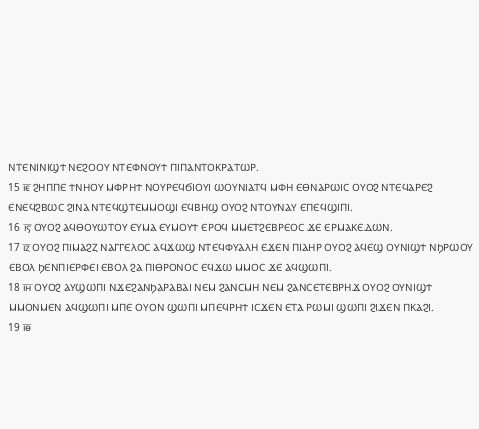ⲚⲦⲈⲚⲒⲚⲒϢϮ ⲚⲈϨⲞⲞⲨ ⲚⲦⲈⲪⲚⲞⲨϮ ⲠⲒⲠⲀⲚⲦⲞⲔⲢⲀⲦⲰⲢ.
15 ⲓ̅ⲉ̅ ϨⲎⲠⲠⲈ ϮⲚⲎⲞⲨ ⲘⲪⲢⲎϮ ⲚⲞⲨⲢⲈϤϬⲒⲞⲨⲒ ⲰⲞⲨⲚⲒⲀⲦϤ ⲘⲪⲎ ⲈⲐⲚⲀⲢⲰⲒⲤ ⲞⲨⲞϨ ⲚⲦⲈϤⲀⲢⲈϨ ⲈⲚⲈϤϨⲂⲰⲤ ϨⲒⲚⲀ ⲚⲦⲈϤϢⲦⲈⲘⲘⲞϢⲒ ⲈϤⲂⲎϢ ⲞⲨⲞϨ ⲚⲦⲞⲨⲚⲀⲨ ⲈⲠⲈϤϢⲒⲠⲒ.
16 ⲓ̅ⲋ̅ ⲞⲨⲞϨ ⲀϤⲐⲞⲨⲰⲦⲞⲨ ⲈⲨⲘⲀ ⲈⲨⲘⲞⲨϮ ⲈⲢⲞϤ ⲘⲘⲈⲦϨⲈⲂⲢⲈⲞⲤ ϪⲈ ⲈⲢⲘⲀⲔⲈⲆⲰⲚ.
17 ⲓ̅ⲍ̅ ⲞⲨⲞϨ ⲠⲒⲘⲀϨⲌ ⲚⲀⲄⲄⲈⲖⲞⲤ ⲀϤϪⲰϢ ⲚⲦⲈϤⲪⲨⲀⲖⲎ ⲈϪⲈⲚ ⲠⲒⲀⲎⲢ ⲞⲨⲞϨ ⲀϤⲈϢ ⲞⲨⲚⲒϢϮ ⲚϦⲢⲰⲞⲨ ⲈⲂⲞⲖ ϦⲈⲚⲠⲒⲈⲢⲪⲈⲒ ⲈⲂⲞⲖ ϨⲀ ⲠⲒⲐⲢⲞⲚⲞⲤ ⲈϤϪⲰ ⲘⲘⲞⲤ ϪⲈ ⲀϤϢⲰⲠⲒ.
18 ⲓ̅ⲏ̅ ⲞⲨⲞϨ ⲀⲨϢⲰⲠⲒ ⲚϪⲈϨⲀⲚϦⲀⲢⲀⲂⲀⲒ ⲚⲈⲘ ϨⲀⲚⲤⲘⲎ ⲚⲈⲘ ϨⲀⲚⲤⲈⲦⲈⲂⲢⲎϪ ⲞⲨⲞϨ ⲞⲨⲚⲒϢϮ ⲘⲘⲞⲚⲘⲈⲚ ⲀϤϢⲰⲠⲒ ⲘⲠⲈ ⲞⲨⲞⲚ ϢⲰⲠⲒ ⲘⲠⲈϤⲢⲎϮ ⲒⲤϪⲈⲚ ⲈⲦⲀ ⲢⲰⲘⲒ ϢⲰⲠⲒ ϨⲒϪⲈⲚ ⲠⲔⲀϨⲒ.
19 ⲓ̅ⲑ̅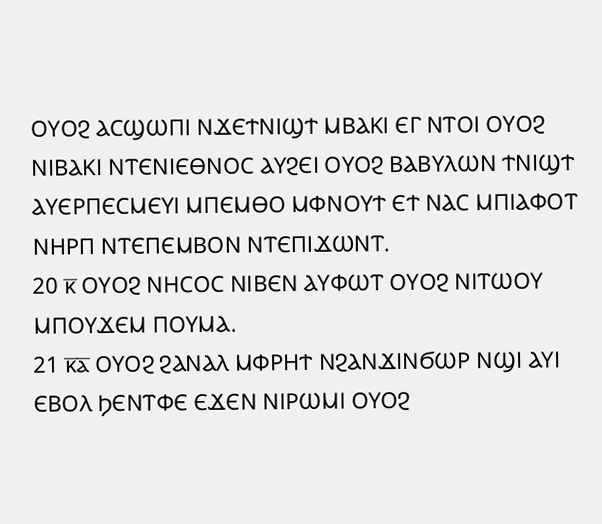ⲞⲨⲞϨ ⲀⲤϢⲰⲠⲒ ⲚϪⲈϮⲚⲒϢϮ ⲘⲂⲀⲔⲒ ⲈⲄ ⲚⲦⲞⲒ ⲞⲨⲞϨ ⲚⲒⲂⲀⲔⲒ ⲚⲦⲈⲚⲒⲈⲐⲚⲞⲤ ⲀⲨϨⲈⲒ ⲞⲨⲞϨ ⲂⲀⲂⲨⲖⲰⲚ ϮⲚⲒϢϮ ⲀⲨⲈⲢⲠⲈⲤⲘⲈⲨⲒ ⲘⲠⲈⲘⲐⲞ ⲘⲪⲚⲞⲨϮ ⲈϮ ⲚⲀⲤ ⲘⲠⲒⲀⲪⲞⲦ ⲚⲎⲢⲠ ⲚⲦⲈⲠⲈⲘⲂⲞⲚ ⲚⲦⲈⲠⲒϪⲰⲚⲦ.
20 ⲕ̅ ⲞⲨⲞϨ ⲚⲎⲤⲞⲤ ⲚⲒⲂⲈⲚ ⲀⲨⲪⲰⲦ ⲞⲨⲞϨ ⲚⲒⲦⲰⲞⲨ ⲘⲠⲞⲨϪⲈⲘ ⲠⲞⲨⲘⲀ.
21 ⲕ̅ⲁ̅ ⲞⲨⲞϨ ϨⲀⲚⲀⲖ ⲘⲪⲢⲎϮ ⲚϨⲀⲚϪⲒⲚϬⲰⲢ ⲚϢⲒ ⲀⲨⲒ ⲈⲂⲞⲖ ϦⲈⲚⲦⲪⲈ ⲈϪⲈⲚ ⲚⲒⲢⲰⲘⲒ ⲞⲨⲞϨ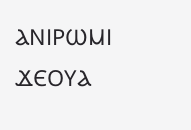ⲀⲚⲒⲢⲰⲘⲒ ϪⲈⲞⲨⲀ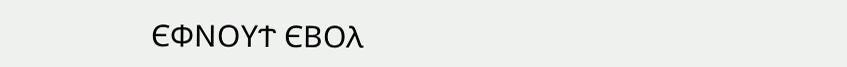ⲈⲪⲚⲞⲨϮ ⲈⲂⲞⲖ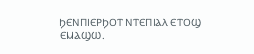ϦⲈⲚⲠⲒⲈⲢϦⲞⲦ ⲚⲦⲈⲠⲒⲀⲖ ⲈⲦⲞϢ ⲈⲘⲀϢⲰ.